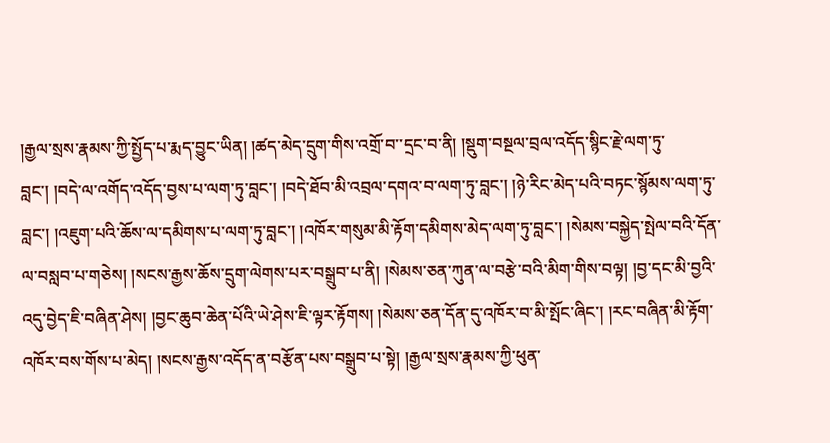།རྒྱལ་སྲས་རྣམས་ཀྱི་སྤྱོད་པ་རྨད་བྱུང་ཡིན། །ཚད་མེད་དྲུག་གིས་འགྲོ་བ་་དྲང་བ་ནི། །སྡུག་བསྔལ་བྲལ་འདོད་སྙིང་རྗེ་ལག་ཏུ་བླང་། །བདེ་ལ་འགོད་འདོད་བྱས་པ་ལག་ཏུ་བླང་། །བདེ་ཐོབ་མི་འབྲལ་དགའ་བ་ལག་ཏུ་བླང་། །ཉེ་རིང་མེད་པའི་བཏང་སྙོམས་ལག་ཏུ་བླང་། །འཇུག་པའི་ཆོས་ལ་དམིགས་པ་ལག་ཏུ་བླང་། །འཁོར་གསུམ་མི་རྟོག་དམིགས་མེད་ལག་ཏུ་བླང་། །སེམས་བསྐྱེད་སྤེལ་བའི་དོན་ལ་བསླབ་པ་གཅེས། །སངས་རྒྱས་ཆོས་དྲུག་ལེགས་པར་བསྒྲུབ་པ་ནི། །སེམས་ཅན་ཀུན་ལ་བརྩེ་བའི་མིག་གིས་བལྟ། །བྱ་དང་མི་བྱའི་འདུ་བྱེད་ཇི་བཞིན་ཤེས། །བྱང་ཆུབ་ཆེན་པོའི་ཡེ་ཤེས་ཇི་ལྟར་རྟོགས། །སེམས་ཅན་དོན་དུ་འཁོར་བ་མི་སྤོང་ཞིང་། །རང་བཞིན་མི་རྟོག་འཁོར་བས་གོས་པ་མེད། །སངས་རྒྱས་འདོད་ན་བརྩོན་པས་བསྒྲུབ་པ་སྟེ། །རྒྱལ་སྲས་རྣམས་ཀྱི་ཕུན་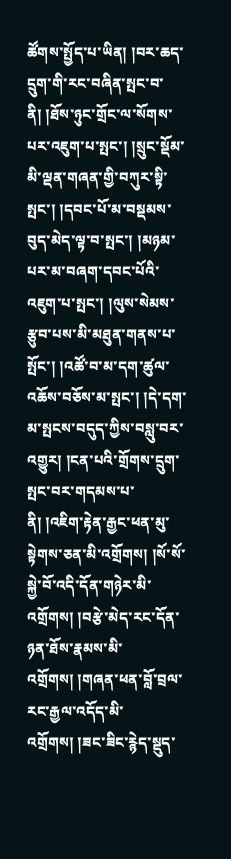ཚོགས་སྤྱོད་པ་ཡིན། །བར་ཆད་དྲུག་གི་རང་བཞིན་སྤང་བ་ནི། །ཐོས་ཉུང་གྲོང་ལ་སོགས་པར་འཇུག་པ་སྤང་། །སྲུང་སྡོམ་མི་ལྡན་གཞན་གྱི་བཀུར་སྟི་སྤང་། །དབང་པོ་མ་བསྡམས་བུད་མེད་ལྟ་བ་སྤང་། །མཉམ་པར་མ་བཞག་དབང་པོའི་འཇུག་པ་སྤང་། །ལུས་སེམས་རྩུབ་པས་མི་མཐུན་གནས་པ་སྤོང་། །འཚོ་བ་མ་དག་ཚུལ་འཆོས་བཅོས་མ་སྤང་། །དེ་དག་མ་སྤངས་བདུད་ཀྱིས་བསླུ་བར་འགྱུར། །ངན་པའི་གྲོགས་དྲུག་སྤང་བར་གདམས་པ་ནི། །འཇིག་རྟེན་རྒྱང་ཕན་མུ་སྟེགས་ཅན་མི་འགྲོགས། །སོ་སོ་སྐྱེ་བོ་འདི་དོན་གཉེར་མི་འགྲོགས། །བརྩེ་མེད་རང་དོན་ཉན་ཐོས་རྣམས་མི་འགྲོགས། །གཞན་ཕན་བློ་བྲལ་རང་རྒྱལ་འདོད་མི་འགྲོགས། །ཟང་ཟིང་རྙེད་སྡུད་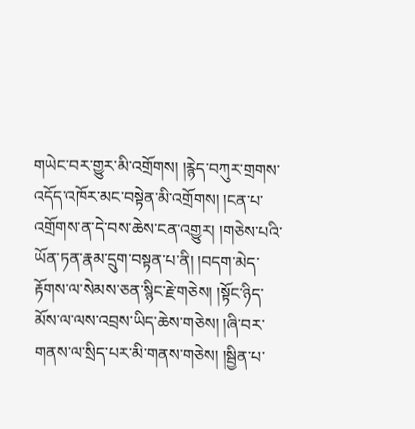གཡེང་བར་གྱུར་མི་འགྲོགས། །རྙེད་བཀུར་གྲགས་འདོད་འཁོར་མང་བསྟེན་མི་འགྲོགས། །ངན་པ་འགྲོགས་ན་དེ་བས་ཆེས་ངན་འགྱུར། །གཅེས་པའི་ཡོན་ཏན་རྣམ་དྲུག་བསྟན་པ་ནི། །བདག་མེད་རྟོགས་ལ་སེམས་ཅན་སྙིང་རྗེ་གཅེས། །སྟོང་ཉིད་མོས་ལ་ལས་འབྲས་ཡིད་ཆེས་གཅེས། །ཞི་བར་གནས་ལ་སྲིད་པར་མི་གནས་གཅེས། །སྦྱིན་པ་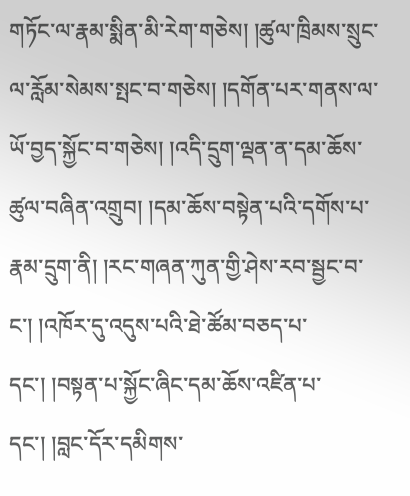གཏོང་ལ་རྣམ་སྨིན་མི་རེག་གཅེས། །ཚུལ་ཁྲིམས་སྲུང་ལ་རློམ་སེམས་སྤང་བ་གཅེས། །དགོན་པར་གནས་ལ་ཡོ་བྱད་སྐྱོང་བ་གཅེས། །འདི་དྲུག་ལྡན་ན་དམ་ཆོས་ཚུལ་བཞིན་འགྲུབ། །དམ་ཆོས་བསྟེན་པའི་དགོས་པ་རྣམ་དྲུག་ནི། །རང་གཞན་ཀུན་གྱི་ཤེས་རབ་སྦྱང་བ་ང་། །འཁོར་དུ་འདུས་པའི་ཐེ་ཚོམ་བཅད་པ་དང་། །བསྟན་པ་སྐྱོང་ཞིང་དམ་ཆོས་འཛིན་པ་དང་། །བླང་དོར་དམིགས་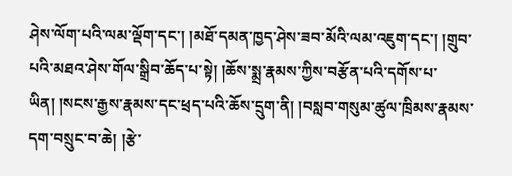ཤེས་ལོག་པའི་ལམ་ལྡོག་དང་། །མཐོ་དམན་ཁྱད་ཤེས་ཟབ་མོའི་ལམ་འཇུག་དང་། །གྲུབ་པའི་མཐའ་ཤེས་གོལ་སྒྲིབ་ཆོད་པ་སྟེ། །ཆོས་སྨྲ་རྣམས་ཀྱིས་བརྩོན་པའི་དགོས་པ་ཡིན། །སངས་རྒྱས་རྣམས་དང་ཕྲད་པའི་ཆོས་དྲུག་ནི། །བསླབ་གསུམ་ཚུལ་ཁྲིམས་རྣམས་དག་བསྲུང་བ་ཆེ། །རྩེ་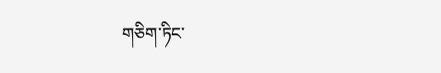གཅིག་ཏིང་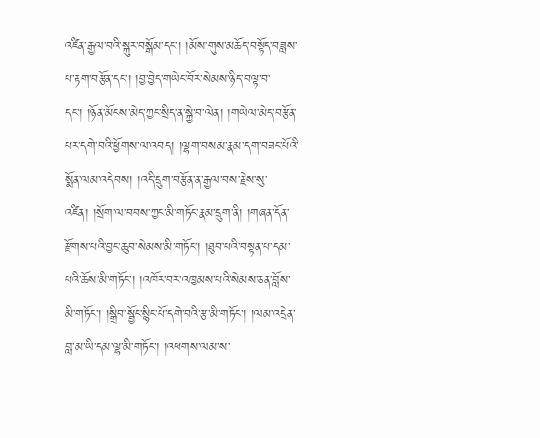འཛིན་རྒྱལ་བའི་སྐུར་བསྒོམ་དང་། །མོས་གུས་མཆོད་བསྟོད་བཟླས་པ་རྟག་བརྩོན་དང་། །བྱ་བྱེད་གཡེང་བོར་སེམས་ཉིད་བལྟ་བ་དང་། །ཉོན་མོངས་མེད་ཀྱང་སྲིད་ན་སྐྱེ་བ་ལེན། །གཡེལ་མེད་བརྩོན་པར་དགེ་བའི་ཕྱོགས་ལ་འབད། །ལྷག་བསམ་རྣམ་དག་བཟང་པོའི་སྨོན་ལམ་འདེབས། །འདི་དྲུག་བརྩོན་ན་རྒྱལ་བས་རྗེས་སུ་འཛིན། །སྲོག་ལ་བབས་ཀྱང་མི་གཏོང་རྣམ་དྲུག་ནི། །གཞན་དོན་རྫོགས་པའི་བྱང་ཆུབ་སེམས་མི་གཏོང་། །ཐུབ་པའི་བསྟན་པ་དམ་པའི་ཆོས་མི་གཏོང་། །འཁོར་བར་འཁྱམས་པའི་སེམས་ཅན་བློས་མི་གཏོང་། །སྒྲིབ་སྦྱོང་སྙིང་པོ་དགེ་བའི་རྩ་མི་གཏོང་། །ལམ་འདྲེན་བླ་མ་ཡི་དམ་ལྷ་མི་གཏོང་། །འཕགས་ལམ་ས་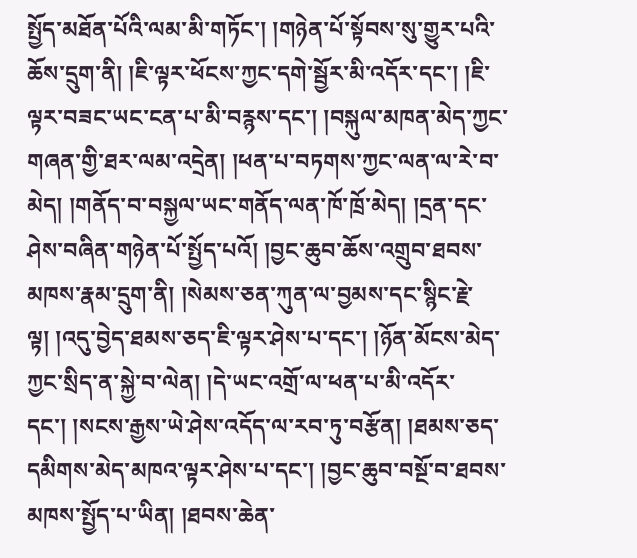སྤྱོད་མཐོན་པོའི་ལམ་མི་གཏོང་། །གཉེན་པོ་སྟོབས་སུ་གྱུར་པའི་ཆོས་དྲུག་ནི། །ཇི་ལྟར་ཕོངས་ཀྱང་དགེ་སྦྱོར་མི་འདོར་དང་། །ཇི་ལྟར་བཟང་ཡང་ངན་པ་མི་བརྙས་དང་། །བསྐུལ་མཁན་མེད་ཀྱང་གཞན་གྱི་ཐར་ལམ་འདྲེན། །ཕན་པ་བཏགས་ཀྱང་ལན་ལ་རེ་བ་མེད། །གནོད་བ་བསྐྱལ་ཡང་གནོད་ལན་ཁོ་ཁྲོ་མེད། །དྲན་དང་ཤེས་བཞིན་གཉེན་པོ་སྤྱོད་པའོ། །བྱང་ཆུབ་ཆོས་འགྲུབ་ཐབས་མཁས་རྣམ་དྲུག་ནི། །སེམས་ཅན་ཀུན་ལ་བྱམས་དང་སྙིང་རྗེ་ལྟ། །འདུ་བྱེད་ཐམས་ཅད་ཇི་ལྟར་ཤེས་པ་དང་། །ཉོན་མོངས་མེད་ཀྱང་སྲིད་ན་སྐྱེ་བ་ལེན། །དེ་ཡང་འགྲོ་ལ་ཕན་པ་མི་འདོར་དང་། །སངས་རྒྱས་ཡེ་ཤེས་འདོད་ལ་རབ་ཏུ་བརྩོན། །ཐམས་ཅད་དམིགས་མེད་མཁའ་ལྟར་ཤེས་པ་དང་། །བྱང་ཆུབ་བསྔོ་བ་ཐབས་མཁས་སྤྱོད་པ་ཡིན། །ཐབས་ཆེན་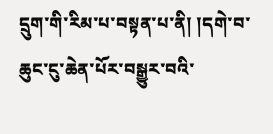དྲུག་གི་རིམ་པ་བསྟན་པ་ནི། །དགེ་བ་ཆུང་ངུ་ཆེན་པོར་བསྒྱུར་བའི་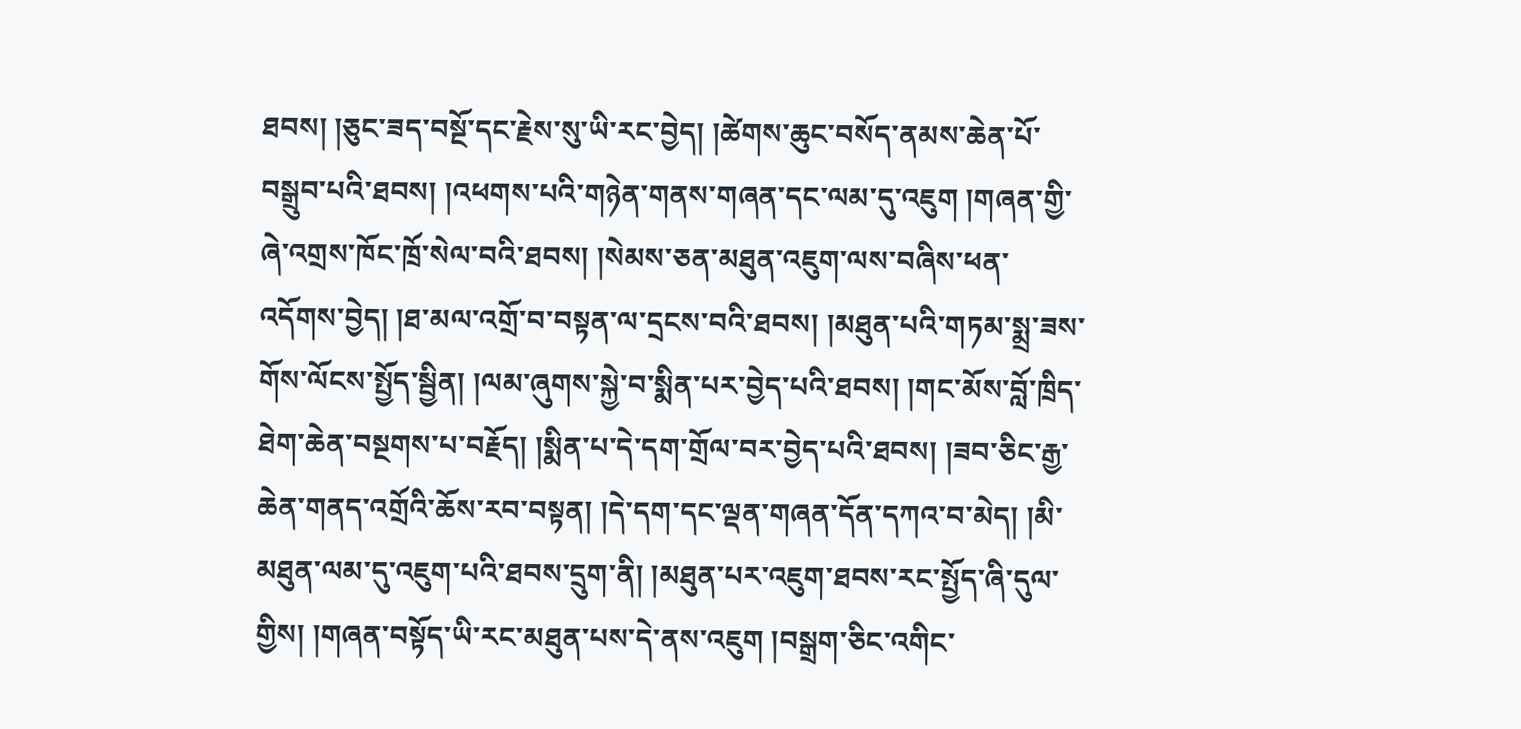ཐབས། །ཅུང་ཟད་བསྔོ་དང་རྗེས་སུ་ཡི་རང་བྱེད། །ཚེགས་ཆུང་བསོད་ནམས་ཆེན་པོ་བསྒྲུབ་པའི་ཐབས། །འཕགས་པའི་གཉེན་གནས་གཞན་དང་ལམ་དུ་འཇུག །གཞན་གྱི་ཞེ་འགྲས་ཁོང་ཁྲོ་སེལ་བའི་ཐབས། །སེམས་ཅན་མཐུན་འཇུག་ལས་བཞིས་ཕན་འདོགས་བྱེད། །ཐ་མལ་འགྲོ་བ་བསྟན་ལ་དྲངས་བའི་ཐབས། །མཐུན་པའི་གཏམ་སྨྲ་ཟས་གོས་ལོངས་སྤྱོད་སྦྱིན། །ལམ་ཞུགས་སྐྱེ་བ་སྨིན་པར་བྱེད་པའི་ཐབས། །གང་མོས་བློ་ཁྲིད་ཐེག་ཆེན་བསྔགས་པ་བརྗོད། །སྨིན་པ་དེ་དག་གྲོལ་བར་བྱེད་པའི་ཐབས། །ཟབ་ཅིང་རྒྱ་ཆེན་གནད་འགྲོའི་ཆོས་རབ་བསྟན། །དེ་དག་དང་ལྡན་གཞན་དོན་དཀའ་བ་མེད། །མི་མཐུན་ལམ་དུ་འཇུག་པའི་ཐབས་དྲུག་ནི། །མཐུན་པར་འཇུག་ཐབས་རང་སྤྱོད་ཞི་དུལ་གྱིས། །གཞན་བསྟོད་ཡི་རང་མཐུན་པས་དེ་ནས་འཇུག །བསྒྲག་ཅིང་འགིང་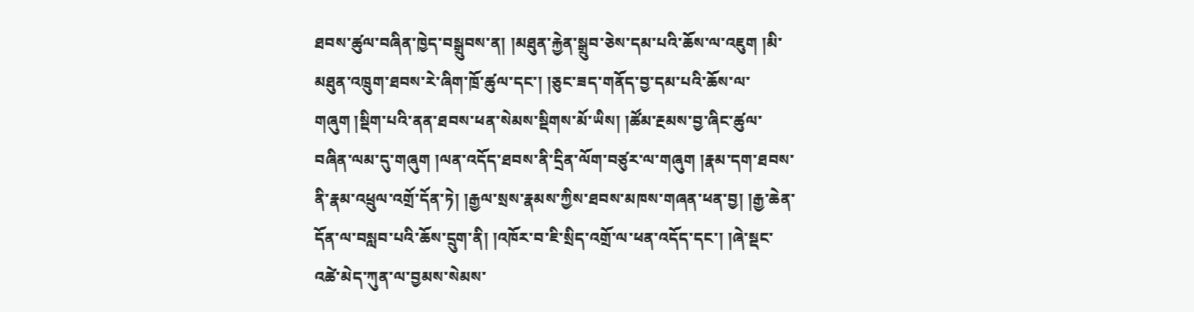ཐབས་ཚུལ་བཞིན་ཁྱེད་བསྒྲུབས་ན། །མཐུན་རྐྱེན་སྒྲུབ་ཅེས་དམ་པའི་ཆོས་ལ་འཇུག །མི་མཐུན་འཁྲུག་ཐབས་རེ་ཞིག་ཁྲོ་ཚུལ་དང་། །ཅུང་ཟད་གནོད་བྱ་དམ་པའི་ཆོས་ལ་གཞུག །སྡིག་པའི་ནན་ཐབས་ཕན་སེམས་སྡིགས་མོ་ཡིས། །ཚོམ་རྔམས་བྱ་ཞིང་ཚུལ་བཞིན་ལམ་དུ་གཞུག །ལན་འདོད་ཐབས་ནི་དྲིན་ལོག་བཙུར་ལ་གཞུག །རྣམ་དག་ཐབས་ནི་རྣམ་འཕྲུལ་འགྲོ་དོན་ཏེ། །རྒྱལ་སྲས་རྣམས་ཀྱིས་ཐབས་མཁས་གཞན་ཕན་བྱ། །རྒྱ་ཆེན་དོན་ལ་བསླབ་པའི་ཆོས་དྲུག་ནི། །འཁོར་བ་ཇི་སྲིད་འགྲོ་ལ་ཕན་འདོད་དང་། །ཞེ་སྡང་འཚེ་མེད་ཀུན་ལ་བྱམས་སེམས་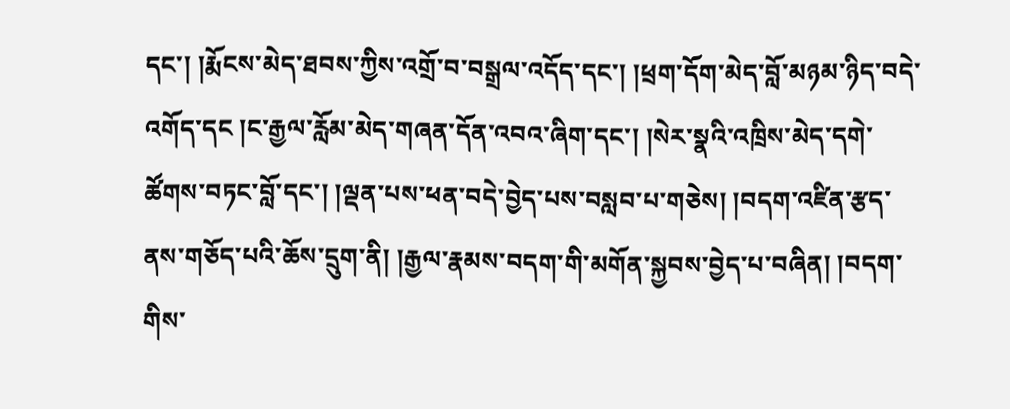དང་། །རྨོངས་མེད་ཐབས་ཀྱིས་འགྲོ་བ་བསྒྲལ་འདོད་དང་། །ཕྲག་དོག་མེད་བློ་མཉམ་ཉིད་བདེ་འགོད་དང །ང་རྒྱལ་རློམ་མེད་གཞན་དོན་འབའ་ཞིག་དང་། །སེར་སྣའི་འཁྲིས་མེད་དགེ་ཚོགས་བཏང་བློ་དང་། །ལྡན་པས་ཕན་བདེ་བྱེད་པས་བསླབ་པ་གཅེས། །བདག་འཛིན་རྩད་ནས་གཅོད་པའི་ཆོས་དྲུག་ནི། །རྒྱལ་རྣམས་བདག་གི་མགོན་སྐྱབས་བྱེད་པ་བཞིན། །བདག་གིས་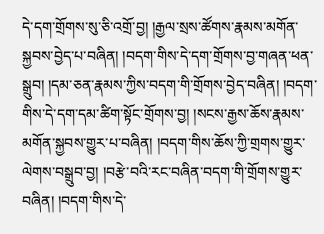དེ་དག་གྲོགས་སུ་ཅི་འགྲོ་བྱ། །རྒྱལ་སྲས་ཚོགས་རྣམས་མགོན་སྐྱབས་བྱེད་པ་བཞིན། །བདག་གིས་དེ་དག་གྲོགས་བྱ་གཞན་ཕན་སྒྲུབ། །དམ་ཅན་རྣམས་ཀྱིས་བདག་གི་གྲོགས་བྱེད་བཞིན། །བདག་གིས་དེ་དག་དམ་ཚིག་སྟོང་གྲོགས་བྱ། །སངས་རྒྱས་ཆོས་རྣམས་མགོན་སྐྱབས་གྱུར་པ་བཞིན། །བདག་གིས་ཆོས་ཀྱི་གྲགས་གྱུར་ལེགས་བསྒྲུབ་བྱ། །བརྩེ་བའི་རང་བཞིན་བདག་གི་གྲོགས་གྱུར་བཞིན། །བདག་གིས་དེ་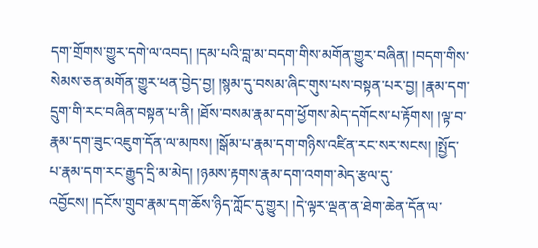དག་གྲོགས་གྱུར་དགེ་ལ་འབད། །དམ་པའི་བླ་མ་བདག་གིས་མགོན་གྱུར་བཞིན། །བདག་གིས་སེམས་ཅན་མགོན་གྱུར་ཕན་བྱེད་བྱ། །སྙམ་དུ་བསམ་ཞིང་གུས་པས་བསྟན་པར་བྱ། །རྣམ་དག་དྲུག་གི་རང་བཞིན་བསྟན་པ་ནི། །ཐོས་བསམ་རྣམ་དག་ཕྱོགས་མེད་དགོངས་པ་རྟོགས། །ལྟ་བ་རྣམ་དག་ཟུང་འཇུག་དོན་ལ་མཁས། །སྒོམ་པ་རྣམ་དག་གཉིས་འཛིན་རང་སར་སངས། །སྤྱོད་པ་རྣམ་དག་རང་རྒྱུད་དྲི་མ་མེད། །ཉམས་རྟགས་རྣམ་དག་འགག་མེད་རྩལ་དུ་འབྱོངས། །དངོས་གྲུབ་རྣམ་དག་ཆོས་ཉིད་ཀློང་དུ་གྱུར། །དེ་ལྟར་ལྡན་ན་ཐེག་ཆེན་དོན་ལ་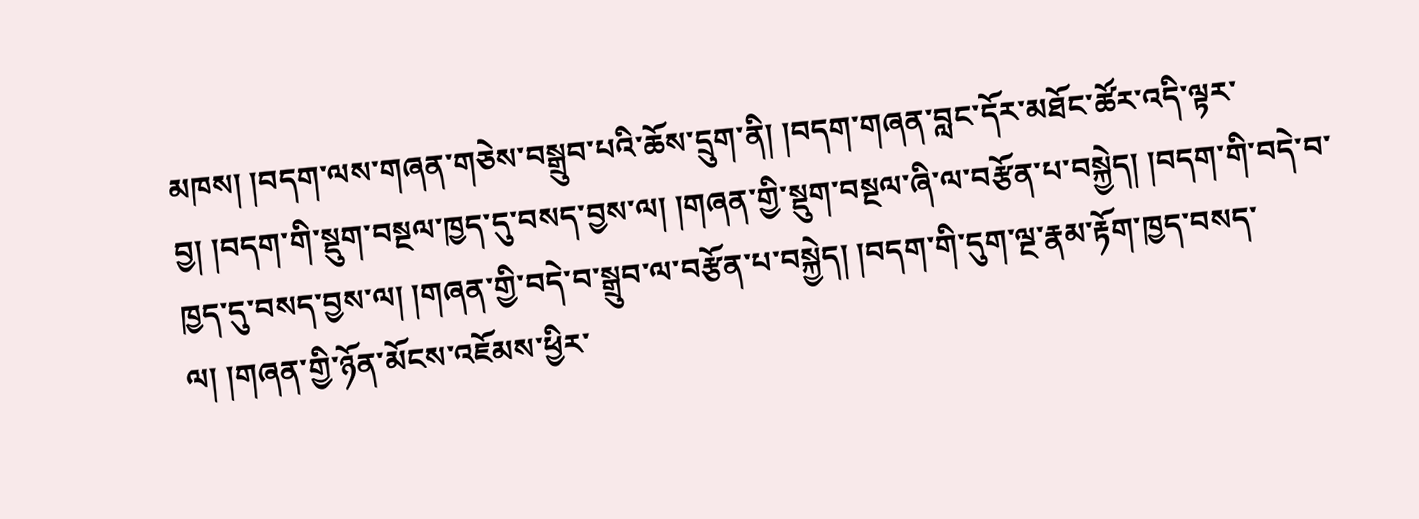མཁས། །བདག་ལས་གཞན་གཅེས་བསྒྲུབ་པའི་ཆོས་དྲུག་ནི། །བདག་གཞན་བླང་དོར་མཐོང་ཚོར་འདི་ལྟར་བྱ། །བདག་གི་སྡུག་བསྔལ་ཁྱད་དུ་བསད་བྱས་ལ། །གཞན་གྱི་སྡུག་བསྔལ་ཞི་ལ་བརྩོན་པ་བསྐྱེད། །བདག་གི་བདེ་བ་ཁྱད་དུ་བསད་བྱས་ལ། །གཞན་གྱི་བདེ་བ་སྒྲུབ་ལ་བརྩོན་པ་བསྐྱེད། །བདག་གི་དུག་ལྔ་རྣམ་རྟོག་ཁྱད་བསད་ལ། །གཞན་གྱི་ཉོན་མོངས་འཇོམས་ཕྱིར་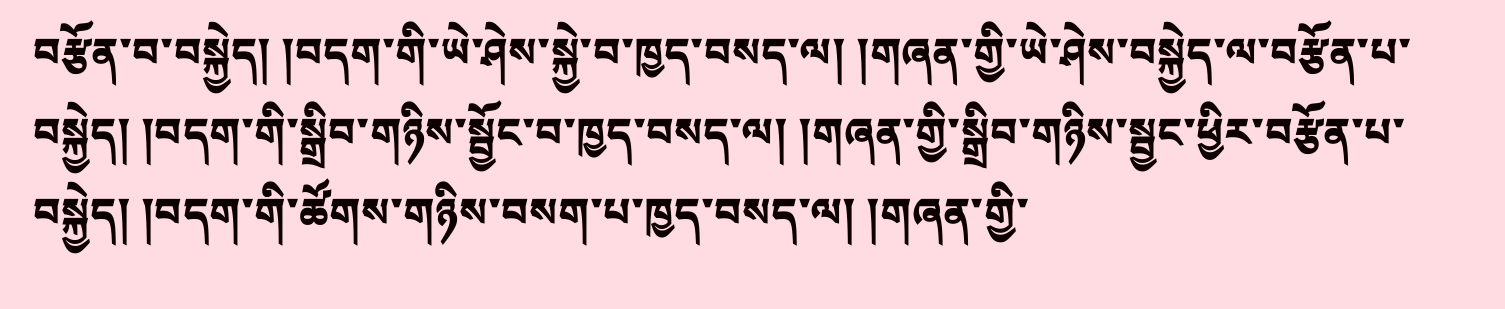བརྩོན་བ་བསྐྱེད། །བདག་གི་ཡེ་ཤེས་སྐྱེ་བ་ཁྱད་བསད་ལ། །གཞན་གྱི་ཡེ་ཤེས་བསྐྱེད་ལ་བརྩོན་པ་བསྐྱེད། །བདག་གི་སྒྲིབ་གཉིས་སྦྱོང་བ་ཁྱད་བསད་ལ། །གཞན་གྱི་སྒྲིབ་གཉིས་སྦྱང་ཕྱིར་བརྩོན་པ་བསྐྱེད། །བདག་གི་ཚོགས་གཉིས་བསག་པ་ཁྱད་བསད་ལ། །གཞན་གྱི་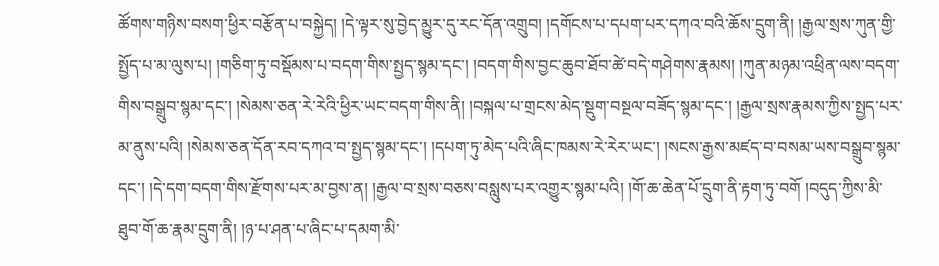ཚོགས་གཉིས་བསག་ཕྱིར་བརྩོན་པ་བསྐྱེད། །དེ་ལྟར་སུ་བྱེད་མྱུར་དུ་རང་དོན་འགྲུབ། །དགོངས་པ་དཔག་པར་དཀའ་བའི་ཆོས་དྲུག་ནི། །རྒྱལ་སྲས་ཀུན་གྱི་སྤྱོད་པ་མ་ལུས་པ། །གཅིག་ཏུ་བསྡོམས་པ་བདག་གིས་སྤྱད་སྙམ་དང་། །བདག་གིས་བྱང་ཆུབ་ཐོབ་ཚེ་བདེ་གཤེགས་རྣམས། །ཀུན་མཉམ་འཕྲིན་ལས་བདག་གིས་བསྒྲུབ་སྙམ་དང་། །སེམས་ཅན་རེ་རེའི་ཕྱིར་ཡང་བདག་གིས་ནི། །བསྐལ་པ་གྲངས་མེད་སྡུག་བསྔལ་བཟོད་སྙམ་དང་། །རྒྱལ་སྲས་རྣམས་ཀྱིས་སྤྱད་པར་མ་ནུས་པའི། །སེམས་ཅན་དོན་རབ་དཀའ་བ་སྤྱད་སྙམ་དང་། །དཔག་ཏུ་མེད་པའི་ཞིང་ཁམས་རེ་རེར་ཡང་། །སངས་རྒྱས་མཛད་བ་བསམ་ཡས་བསྒྲུབ་སྙམ་དང་། །དེ་དག་བདག་གིས་རྫོགས་པར་མ་བྱས་ན། །རྒྱལ་བ་སྲས་བཅས་བསླུས་པར་འགྱུར་སྙམ་པའི། །གོ་ཆ་ཆེན་པོ་དྲུག་ནི་རྟག་ཏུ་བགོ །བདུད་ཀྱིས་མི་ཐུབ་གོ་ཆ་རྣམ་དྲུག་ནི། །ཉ་པ་ཤན་པ་ཞིང་པ་དམག་མི་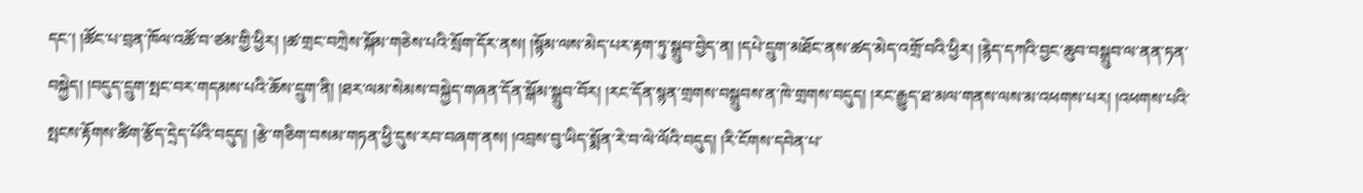དང་། །ཚོང་པ་བྲན་ཁོལ་འཚོ་བ་ཙམ་གྱི་ཕྱིར། །ཚ་གྲང་བཀྲེས་སྐོམ་གཅེས་པའི་སྲོག་དོར་ནས། །སྙོམ་ལས་མེད་པར་རྟག་ཏུ་སྒྲུབ་བྱེད་ན། །དཔེ་དྲུག་མཐོང་ནས་ཚད་མེད་འགྲོ་བའི་ཕྱིར། །རྙེད་དཀའི་བྱང་ཆུབ་བསྒྲུབ་ལ་ནན་ཏན་བསྐྱེད། །བདུད་དྲུག་སྤང་བར་གདམས་པའི་ཆོས་དྲུག་ནི། །ཐར་ལམ་སེམས་བསྐྱེད་གཞན་དོན་སྒོམ་སྒྲུབ་བོར། །རང་དོན་སྙན་གྲགས་བསྒྲུབས་ན་ཁེ་གྲགས་བདུད། །རང་རྒྱུད་ཐ་མལ་གནས་ལས་མ་འཕགས་པར། །འཕགས་པའི་སྤངས་རྟོགས་ཚིག་རྩོད་དྲེད་པོའི་བདུད། །རྩེ་གཅིག་བསམ་གཏན་ཕྱི་དུས་རབ་བཞག་ནས། །འབྲས་བུ་ཡིད་སྨོན་རེ་བ་ལེ་ལོའི་བདུད། །རི་ངོགས་དབེན་པ་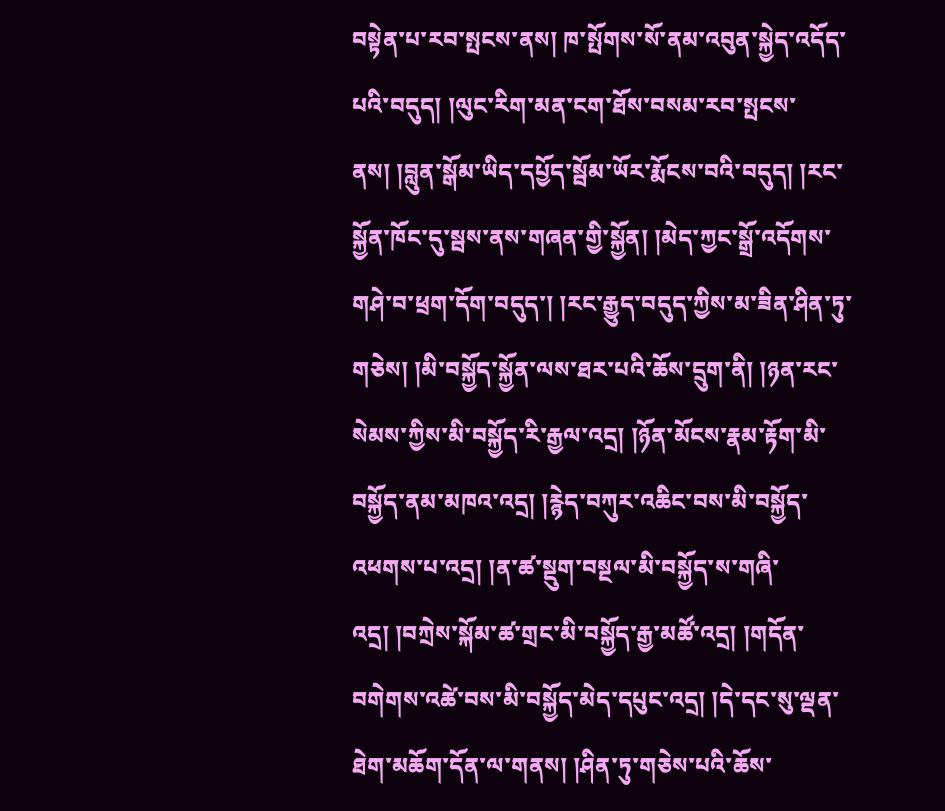བསྟེན་པ་རབ་སྤངས་ནས། ཁ་སྤོགས་སོ་ནམ་འབུན་སྐྱེད་འདོད་པའི་བདུད། །ལུང་རིག་མན་ངག་ཐོས་བསམ་རབ་སྤངས་ནས། །བླུན་སྒོམ་ཡིད་དཔྱོད་སྦོམ་ཡོར་རྨོངས་བའི་བདུད། །རང་སྐྱོན་ཁོང་དུ་སྦས་ནས་གཞན་གྱི་སྐྱོན། །མེད་ཀྱང་སྒྲོ་འདོགས་གཤེ་བ་ཕྲག་དོག་བདུད་། །རང་རྒྱུད་བདུད་ཀྱིས་མ་ཟིན་ཤིན་ཏུ་གཅེས། །མི་བསྐྱོད་སྐྱོན་ལས་ཐར་པའི་ཆོས་དྲུག་ནི། །ཉན་རང་སེམས་ཀྱིས་མི་བསྐྱོད་རི་རྒྱལ་འདྲ། །ཉོན་མོངས་རྣམ་རྟོག་མི་བསྐྱོད་ནམ་མཁའ་འདྲ། །རྙེད་བཀུར་འཆིང་བས་མི་བསྐྱོད་འཕགས་པ་འདྲ། །ན་ཚ་སྡུག་བསྔལ་མི་བསྐྱོད་ས་གཞི་འདྲ། །བཀྲེས་སྐོམ་ཚ་གྲང་མི་བསྐྱོད་རྒྱ་མཚོ་འདྲ། །གདོན་བགེགས་འཚེ་བས་མི་བསྐྱོད་མེད་དཔུང་འདྲ། །དེ་དང་སུ་ལྡན་ཐེག་མཆོག་དོན་ལ་གནས། །ཤིན་ཏུ་གཅེས་པའི་ཆོས་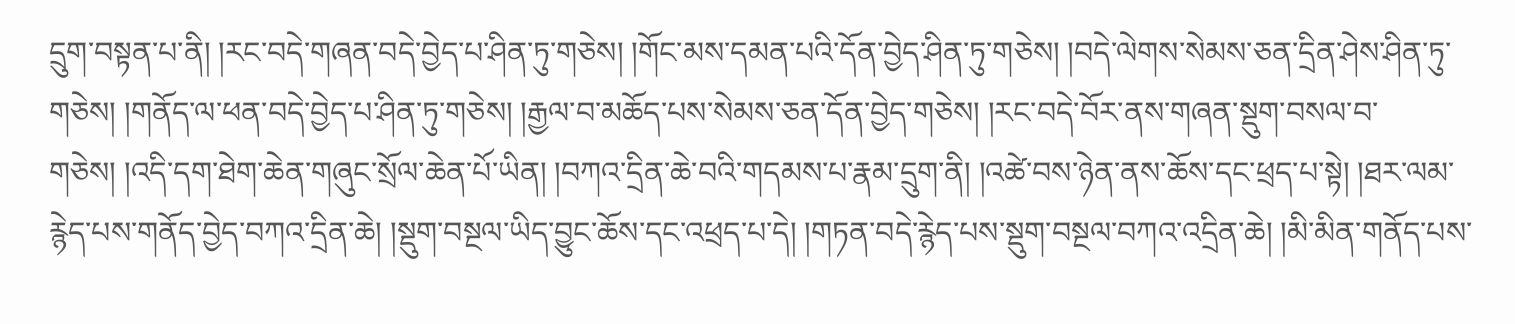དྲུག་བསྟན་པ་ནི། །རང་བདེ་གཞན་བདེ་བྱེད་པ་ཤིན་ཏུ་གཅེས། །གོང་མས་དམན་པའི་དོན་བྱེད་ཤིན་ཏུ་གཅེས། །བདེ་ལེགས་སེམས་ཅན་དྲིན་ཤེས་ཤིན་ཏུ་གཅེས། །གནོད་ལ་ཕན་བདེ་བྱེད་པ་ཤིན་ཏུ་གཅེས། །རྒྱལ་བ་མཆོད་པས་སེམས་ཅན་དོན་བྱེད་གཅེས། །རང་བདེ་བོར་ནས་གཞན་སྡུག་བསལ་བ་གཅེས། །འདི་དག་ཐེག་ཆེན་གཞུང་སྲོལ་ཆེན་པོ་ཡིན། །བཀའ་དྲིན་ཆེ་བའི་གདམས་པ་རྣམ་དྲུག་ནི། །འཚེ་བས་ཉེན་ནས་ཆོས་དང་ཕྲད་པ་སྟེ། །ཐར་ལམ་རྙེད་པས་གནོད་བྱེད་བཀའ་དྲིན་ཆེ། །སྡུག་བསྔལ་ཡིད་བྱུང་ཆོས་དང་འཕྲད་པ་དེ། །གཏན་བདེ་རྙེད་པས་སྡུག་བསྔལ་བཀའ་འདྲིན་ཆེ། །མི་མིན་གནོད་པས་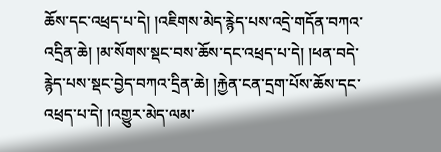ཆོས་དང་འཕྲད་པ་དེ། །འཇིགས་མེད་རྙེད་པས་འདྲེ་གདོན་བཀའ་འདྲིན་ཆེ། །མ་སོགས་སྡང་བས་ཆོས་དང་འཕྲད་པ་དེ། །ཕན་བདེ་རྙེད་པས་སྡང་བྱེད་བཀའ་དྲིན་ཆེ། །རྐྱེན་ངན་དྲག་པོས་ཆོས་དང་འཕྲད་པ་དེ། །འགྱུར་མེད་ལམ་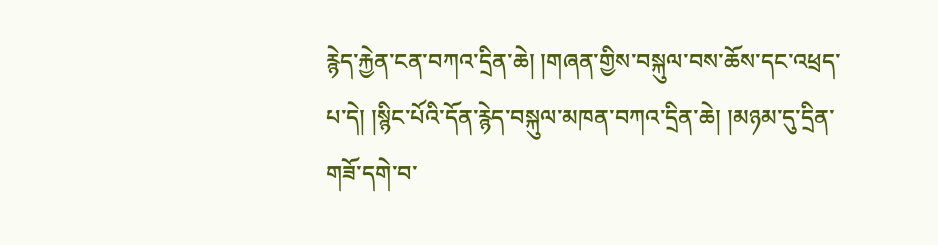རྙེད་རྐྱེན་ངན་བཀའ་དྲིན་ཆེ། །གཞན་གྱིས་བསྐུལ་བས་ཆོས་དང་འཕྲད་པ་དེ། །སྙིང་པོའི་དོན་རྙེད་བསྐུལ་མཁན་བཀའ་དྲིན་ཆེ། །མཉམ་དུ་དྲིན་གཟོ་དགེ་བ་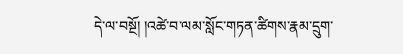དེ་ལ་བསྔོ། །འཚེ་བ་ལམ་སློང་གཏན་ཚིགས་རྣམ་དྲུག་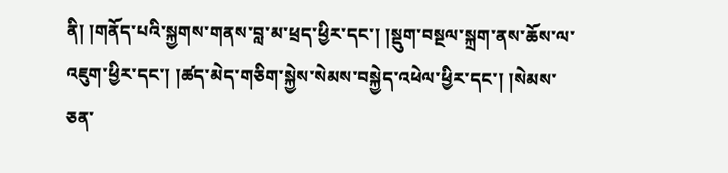ནི། །གནོད་པའི་སྐྱགས་གནས་བླ་མ་ཕྲད་ཕྱིར་དང་། །སྡུག་བསྔལ་སྐྲག་ནས་ཆོས་ལ་འཇུག་ཕྱིར་དང་། །ཚད་མེད་གཅིག་སྐྱེས་སེམས་བསྐྱེད་འཕེལ་ཕྱིར་དང་། །སེམས་ཅན་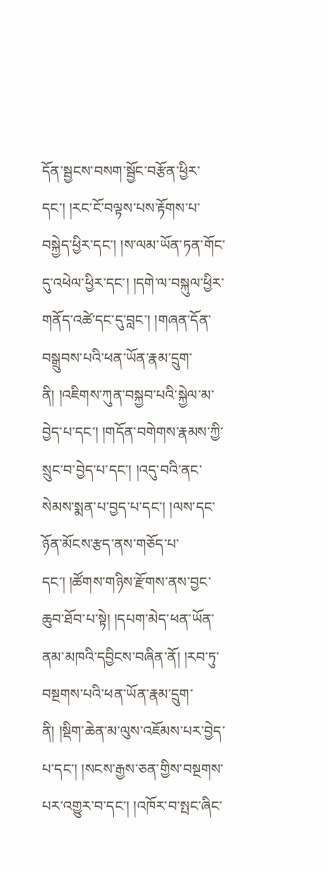དོན་སྦྱངས་བསག་སྦྱོང་བརྩོན་ཕྱིར་དང་། །རང་ངོ་བལྟས་པས་རྟོགས་པ་བསྐྱེད་ཕྱིར་དང་། །ས་ལམ་ཡོན་ཏན་གོང་དུ་འཕེལ་ཕྱིར་དང་། །དགེ་ལ་བསྐུལ་ཕྱིར་གནོད་འཚེ་དང་དུ་བླང་། །གཞན་དོན་བསྒྲུབས་པའི་ཕན་ཡོན་རྣམ་དྲུག་ནི། །འཇིགས་ཀུན་བསྐྱབ་པའི་སྐྱེལ་མ་བྱེད་པ་དང་། །གདོན་བགེགས་རྣམས་ཀྱི་སྲུང་བ་བྱེད་པ་དང་། །འདུ་བའི་ནང་སེམས་སྨན་པ་བྱད་པ་དང་། །ལས་དང་ཉོན་མོངས་རྩད་ནས་གཅོད་པ་དང་། །ཚོགས་གཉིས་རྫོགས་ནས་བྱང་ཆུབ་ཐོབ་པ་སྟེ། །དཔག་མེད་ཕན་ཡོན་ནམ་མཁའི་དབྱིངས་བཞིན་ནོ། །རབ་ཏུ་བསྔགས་པའི་ཕན་ཡོན་རྣམ་དྲུག་ནི། །སྡིག་ཆེན་མ་ལུས་འཇོམས་པར་བྱེད་པ་དང་། །སངས་རྒྱས་ཅན་གྱིས་བསྔགས་པར་འགྱུར་བ་དང་། །འཁོར་བ་སྤང་ཞིང་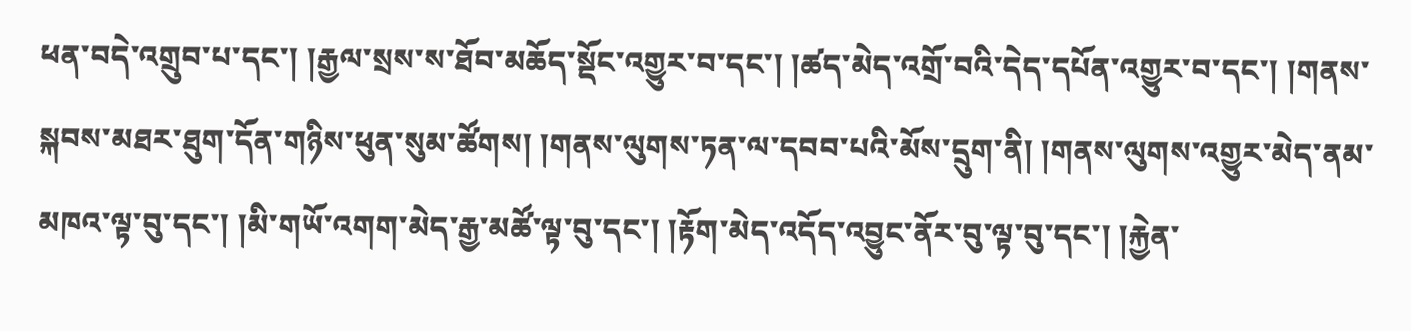ཕན་བདེ་འགྲུབ་པ་དང་། །རྒྱལ་སྲས་ས་ཐོབ་མཆོད་སྡོང་འགྱུར་བ་དང་། །ཚད་མེད་འགྲོ་བའི་དེད་དཔོན་འགྱུར་བ་དང་། །གནས་སྐབས་མཐར་ཐུག་དོན་གཉིས་ཕུན་སུམ་ཚོགས། །གནས་ལུགས་ཏན་ལ་དབབ་པའི་མོས་དྲུག་ནི། །གནས་ལུགས་འགྱུར་མེད་ནམ་མཁའ་ལྟ་བུ་དང་། །མི་གཡོ་འགག་མེད་རྒྱ་མཚོ་ལྟ་བུ་དང་། །རྟོག་མེད་འདོད་འབྱུང་ནོར་བུ་ལྟ་བུ་དང་། །རྐྱེན་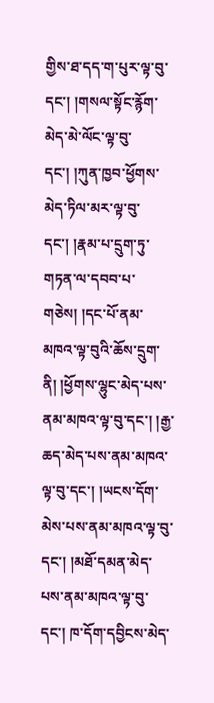གྱིས་ཐ་དད་ག་པུར་ལྟ་བུ་དང་། །གསལ་སྟོང་རྙོག་མེད་མེ་ལོང་ལྟ་བུ་དང་། །ཀུན་ཁྱབ་ཕྱོགས་མེད་ཏིལ་མར་ལྟ་བུ་དང་། །རྣམ་པ་དྲུག་ཏུ་གཏན་ལ་དབབ་པ་གཅེས། །དང་པོ་ནམ་མཁའ་ལྟ་བུའི་ཆོས་དྲུག་ནི། །ཕྱོགས་ལྷུང་མེད་པས་ནམ་མཁའ་ལྟ་བུ་དང་། །རྒྱ་ཆད་མེད་པས་ནམ་མཁའ་ལྟ་བུ་དང་། །ཡངས་དོག་མེས་པས་ནམ་མཁའ་ལྟ་བུ་དང་། །མཐོ་དམན་མེད་པས་ནམ་མཁའ་ལྟ་བུ་དང་། ཁ་དོག་དབྱིངས་མེད་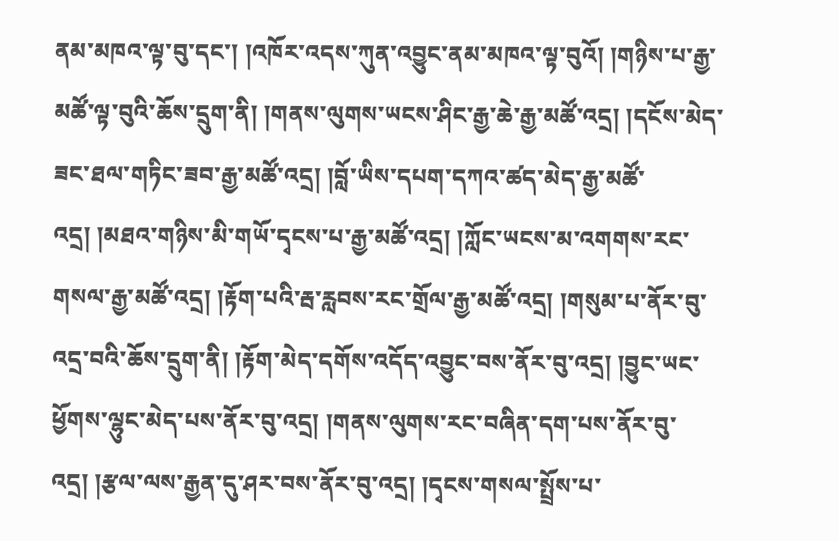ནམ་མཁའ་ལྟ་བུ་དང་། །འཁོར་འདས་ཀུན་འབྱུང་ནམ་མཁའ་ལྟ་བུའོ། །གཉིས་པ་རྒྱ་མཚོ་ལྟ་བུའི་ཆོས་དྲུག་ནི། །གནས་ལུགས་ཡངས་ཤིང་རྒྱ་ཆེ་རྒྱ་མཚོ་འདྲ། །དངོས་མེད་ཟང་ཐལ་གཏིང་ཟབ་རྒྱ་མཚོ་འདྲ། །བློ་ཡིས་དཔག་དཀའ་ཚད་མེད་རྒྱ་མཚོ་འདྲ། །མཐའ་གཉིས་མི་གཡོ་དྭངས་པ་རྒྱ་མཚོ་འདྲ། །ཀློང་ཡངས་མ་འགགས་རང་གསལ་རྒྱ་མཚོ་འདྲ། །རྟོག་པའི་རྦ་རླབས་རང་གྲོལ་རྒྱ་མཚོ་འདྲ། །གསུམ་པ་ནོར་བུ་འདྲ་བའི་ཆོས་དྲུག་ནི། །རྟོག་མེད་དགོས་འདོད་འབྱུང་བས་ནོར་བུ་འདྲ། །བྱུང་ཡང་ཕྱོགས་ལྷུང་མེད་པས་ནོར་བུ་འདྲ། །གནས་ལུགས་རང་བཞིན་དག་པས་ནོར་བུ་འདྲ། །རྩལ་ལས་རྒྱན་དུ་ཤར་བས་ནོར་བུ་འདྲ། །དྭངས་གསལ་སྤྲོས་པ་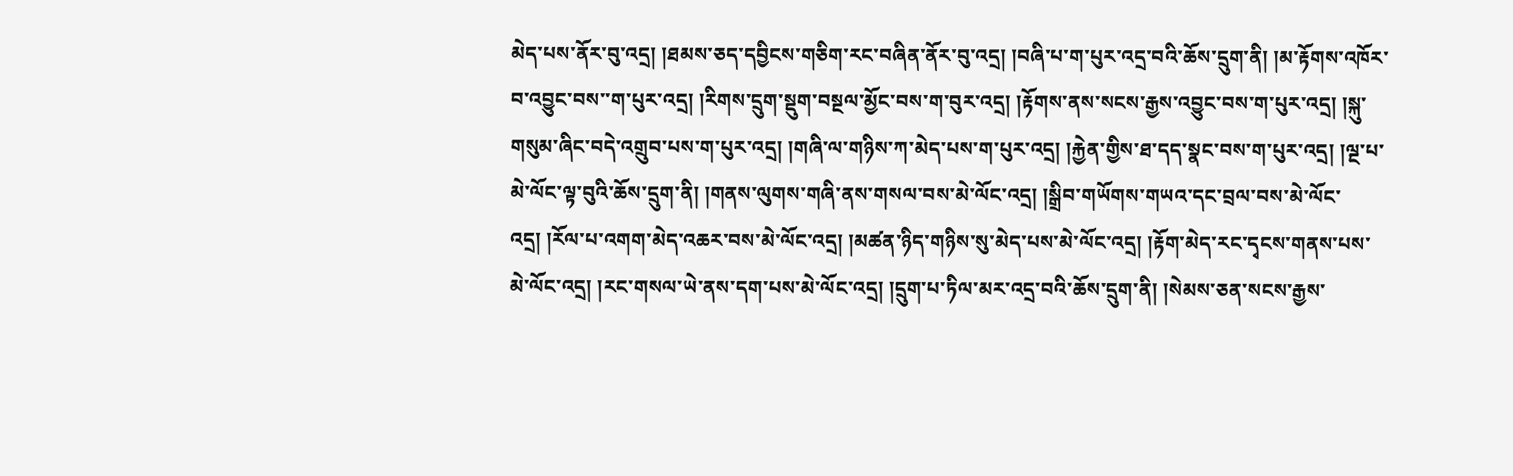མེད་པས་ནོར་བུ་འདྲ། །ཐམས་ཅད་དབྱིངས་གཅིག་རང་བཞིན་ནོར་བུ་འདྲ། །བཞི་པ་ག་པུར་འདྲ་བའི་ཆོས་དྲུག་ནི། །མ་རྟོགས་འཁོར་བ་འབྱུང་བས་་ག་པུར་འདྲ། །རིགས་དྲུག་སྡུག་བསྔལ་མྱོང་བས་ག་བུར་འདྲ། །རྟོགས་ནས་སངས་རྒྱས་འབྱུང་བས་ག་པུར་འདྲ། །སྐུ་གསུམ་ཞིང་བདེ་འགྲུབ་པས་ག་པུར་འདྲ། །གཞི་ལ་གཉིས་ཀ་མེད་པས་ག་པུར་འདྲ། །རྐྱེན་གྱིས་ཐ་དད་སྣང་བས་ག་པུར་འདྲ། །ལྔ་པ་མེ་ལོང་ལྟ་བུའི་ཆོས་དྲུག་ནི། །གནས་ལུགས་གཞི་ནས་གསལ་བས་མེ་ལོང་འདྲ། །སྒྲིབ་གཡོགས་གཡའ་དང་བྲལ་བས་མེ་ལོང་འདྲ། །རོལ་པ་འགག་མེད་འཆར་བས་མེ་ལོང་འདྲ། །མཚན་ཉིད་གཉིས་སུ་མེད་པས་མེ་ལོང་འདྲ། །རྟོག་མེད་རང་དྭངས་གནས་པས་མེ་ལོང་འདྲ། །རང་གསལ་ཡེ་ནས་དག་པས་མེ་ལོང་འདྲ། །དྲུག་པ་ཏིལ་མར་འདྲ་བའི་ཆོས་དྲུག་ནི། །སེམས་ཅན་སངས་རྒྱས་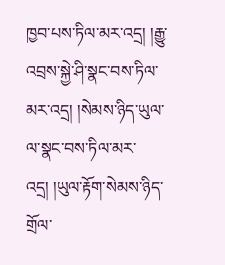ཁྱབ་པས་ཏིལ་མར་འདྲ། །རྒྱུ་འབྲས་སྐྱེ་ཤི་སྣང་བས་ཏིལ་མར་འདྲ། །སེམས་ཉིད་ཡུལ་ལ་སྣང་བས་ཏིལ་མར་འདྲ། །ཡུལ་རྟོག་སེམས་ཉིད་གྲོལ་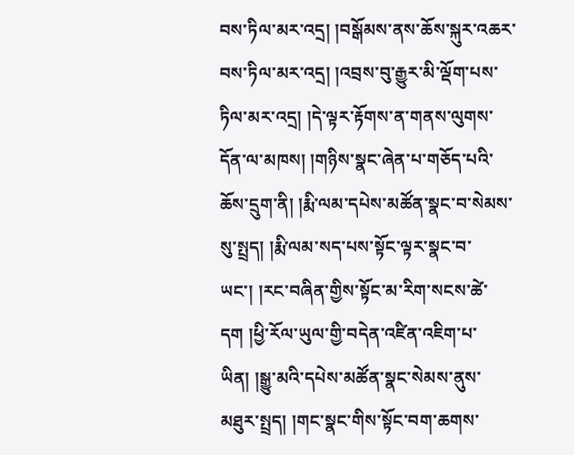བས་ཏིལ་མར་འདྲ། །བསྒོམས་ནས་ཆོས་སྐུར་འཆར་བས་ཏིལ་མར་འདྲ། །འབྲས་བུ་རྒྱུར་མི་ལྡོག་པས་ཏིལ་མར་འདྲ། །དེ་ལྟར་རྟོགས་ན་གནས་ལུགས་དོན་ལ་མཁས། །གཉིས་སྣང་ཞེན་པ་གཅོད་པའི་ཆོས་དྲུག་ནི། །རྨི་ལམ་དཔེས་མཚོན་སྣང་བ་སེམས་སུ་སྤྲད། །རྨི་ལམ་སད་པས་སྟོང་ལྟར་སྣང་བ་ཡང་། །རང་བཞིན་གྱིས་སྟོང་མ་རིག་སངས་ཚེ་དག །ཕྱི་རོལ་ཡུལ་གྱི་བདེན་འཛིན་འཇིག་པ་ཡིན། །སྒྱུ་མའི་དཔེས་མཚོན་སྣང་སེམས་ནུས་མཐུར་སྤྲད། །གང་སྣང་གིས་སྟོང་བག་ཆགས་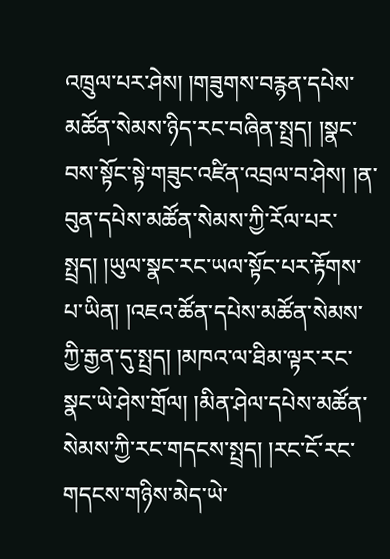འཁྲུལ་པར་ཤེས། །གཟུགས་བརྙན་དཔེས་མཚོན་སེམས་ཉིད་རང་བཞིན་སྤྲད། །སྣང་བས་སྟོང་སྟེ་གཟུང་འཛིན་འབྲལ་བ་ཤེས། །ན་བུན་དཔེས་མཚོན་སེམས་ཀྱི་རོལ་པར་སྤྲད། །ཡུལ་སྣང་རང་ཡལ་སྟོང་པར་རྟོགས་པ་ཡིན། །འཇའ་ཚོན་དཔེས་མཚོན་སེམས་ཀྱི་རྒྱན་དུ་སྤྲད། །མཁའ་ལ་ཐིམ་ལྟར་རང་སྣང་ཡེ་ཤེས་གྲོལ། །མིན་ཤེལ་དཔེས་མཚོན་སེམས་ཀྱི་རང་གདངས་སྤྲད། །རང་ངོ་རང་གདངས་གཉིས་མེད་ཡེ་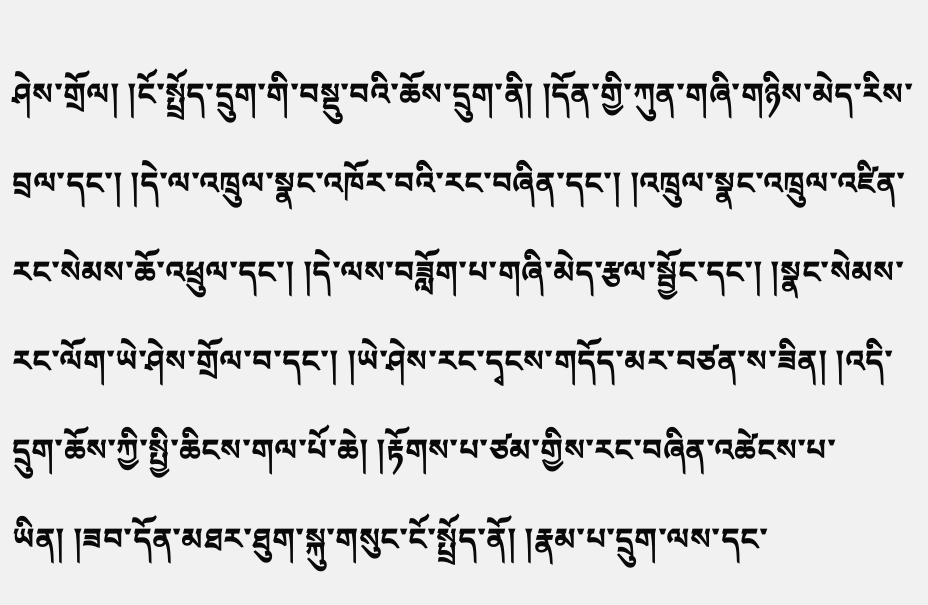ཤེས་གྲོལ། །ངོ་སྤྲོད་དྲུག་གི་བསྡུ་བའི་ཆོས་དྲུག་ནི། །དོན་གྱི་ཀུན་གཞི་གཉིས་མེད་རིས་བྲལ་དང་། །དེ་ལ་འཁྲུལ་སྣང་འཁོར་བའི་རང་བཞིན་དང་། །འཁྲུལ་སྣང་འཁྲུལ་འཛིན་རང་སེམས་ཆོ་འཕྲུལ་དང་། །དེ་ལས་བཟློག་པ་གཞི་མེད་རྩལ་སྦྱོང་དང་། །སྣང་སེམས་རང་ལོག་ཡེ་ཤེས་གྲོལ་བ་དང་། །ཡེ་ཤེས་རང་དྭངས་གདོད་མར་བཙན་ས་ཟིན། །འདི་དྲུག་ཆོས་ཀྱི་སྤྱི་ཆིངས་གལ་པོ་ཆེ། །རྟོགས་པ་ཙམ་གྱིས་རང་བཞིན་འཚེངས་པ་ཡིན། །ཟབ་དོན་མཐར་ཐུག་སྐུ་གསུང་ངོ་སྤྲོད་ནོ། །རྣམ་པ་དྲུག་ལས་དང་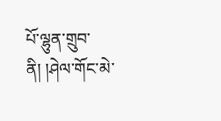པོ་ལྷུན་གྲུབ་ནི། །ཤེལ་གོང་མེ་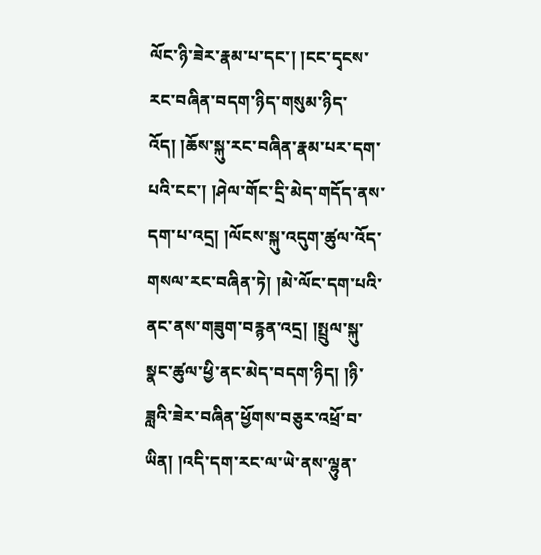ལོང་ཉི་ཟེར་རྣམ་པ་དང་། །ངང་དྭངས་རང་བཞིན་བདག་ཉིད་གསུམ་ཉིད་འོད། །ཆོས་སྐུ་རང་བཞིན་རྣམ་པར་དག་པའི་ངང་། །ཤེལ་གོང་དྲི་མེད་གདོད་ནས་དག་པ་འདྲ། །ལོངས་སྐུ་འདུག་ཚུལ་འོད་གསལ་རང་བཞིན་ཏེ། །མེ་ལོང་དག་པའི་ནང་ནས་གཟུག་བརྙན་འདྲ། །སྤྲུལ་སྐུ་སྣང་ཚུལ་ཕྱི་ནང་མེད་བདག་ཉིད། །ཉི་ཟླའི་ཟེར་བཞིན་ཕྱོགས་བཅུར་འཕྲོ་བ་ཡིན། །འདི་དག་རང་ལ་ཡེ་ནས་ལྷུན་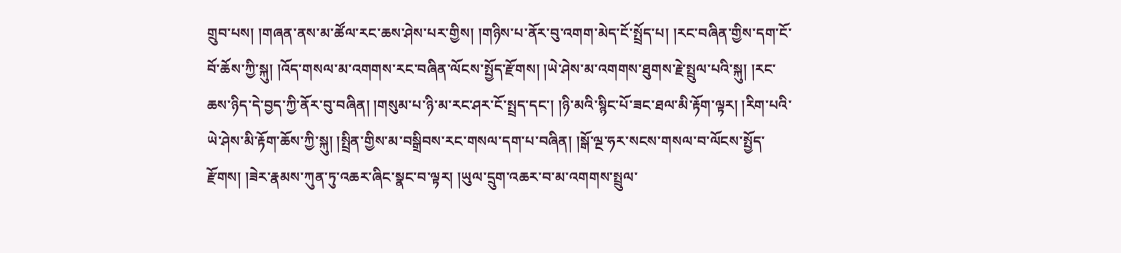གྲུབ་པས། །གཞན་ནས་མ་ཚོལ་རང་ཆས་ཤེས་པར་གྱིས། །གཉིས་པ་ནོར་བུ་འགག་མེད་ངོ་སྤྲོད་པ། །རང་བཞིན་གྱིས་དག་ངོ་བོ་ཆོས་ཀྱི་སྐུ། །འོད་གསལ་མ་འགགས་རང་བཞིན་ལོངས་སྤྱོད་རྫོགས། །ཡེ་ཤེས་མ་འགགས་ཐུགས་རྗེ་སྤྲུལ་པའི་སྐུ། །རང་ཆས་ཉིད་དེ་བྱད་ཀྱི་ནོར་བུ་བཞིན། །གསུམ་པ་ཉི་མ་རང་ཤར་ངོ་སྤྲད་དང་། །ཉི་མའི་སྙིང་པོ་ཟང་ཐལ་མི་རྟོག་ལྟར། །རིག་པའི་ཡེ་ཤེས་མི་རྟོག་ཆོས་ཀྱི་སྐུ། །སྤྲིན་གྱིས་མ་བསྒྲིབས་རང་གསལ་དག་པ་བཞིན། །སྒོ་ལྔ་ཧར་སངས་གསལ་བ་ལོངས་སྤྱོད་རྫོགས། །ཟེར་རྣམས་ཀུན་ཏུ་འཆར་ཞིང་སྣང་བ་ལྟར། །ཡུལ་དྲུག་འཆར་བ་མ་འགགས་སྤྲུལ་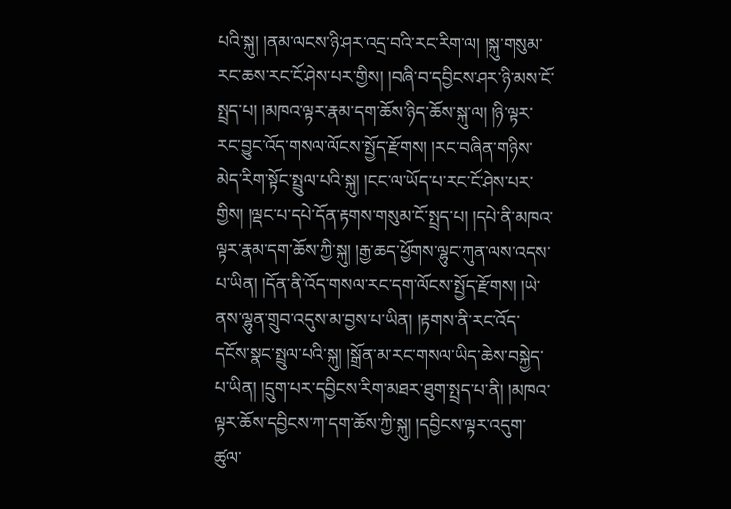པའི་སྐུ། །ནམ་ལངས་ཉི་ཤར་འདྲ་བའི་རང་རིག་ལ། །སྐུ་གསུམ་རང་ཆས་རང་ངོ་ཤེས་པར་གྱིས། །བཞི་བ་དབྱིངས་ཤར་ཉི་མས་ངོ་སྤྲད་པ། །མཁའ་ལྟར་རྣམ་དག་ཆོས་ཉིད་ཆོས་སྐུ་ལ། །ཉི་ལྟར་རང་བྱུང་འོད་གསལ་ལོངས་སྤྱོད་རྫོགས། །རང་བཞིན་གཉིས་མེད་རིག་སྟོང་སྤྲུལ་པའི་སྐུ། །ངང་ལ་ཡོད་པ་རང་ངོ་ཤེས་པར་གྱིས། །ལྡང་པ་དཔེ་དོན་རྟགས་གསུམ་ངོ་སྤྲད་པ། །དཔེ་ནི་མཁའ་ལྟར་རྣམ་དག་ཆོས་ཀྱི་སྐུ། །རྒྱ་ཆད་ཕྱོགས་ལྷུང་ཀུན་ལས་འདས་པ་ཡིན། །དོན་ནི་འོད་གསལ་རང་དག་ལོངས་སྤྱོད་རྫོགས། །ཡེ་ནས་ལྷུན་གྲུབ་འདུས་མ་བྱས་པ་ཡིན། །རྟགས་ནི་རང་འོད་དངོས་སྣང་སྤྲུལ་པའི་སྐུ། །སྒྲོན་མ་རང་གསལ་ཡིད་ཆེས་བསྐྱེད་པ་ཡིན། །དྲུག་པར་དབྱིངས་རིག་མཐར་ཐུག་སྤྲད་པ་ནི། །མཁའ་ལྟར་ཆོས་དབྱིངས་ཀ་དག་ཆོས་ཀྱི་སྐུ། །དབྱིངས་ལྟར་འདུག་ཚུལ་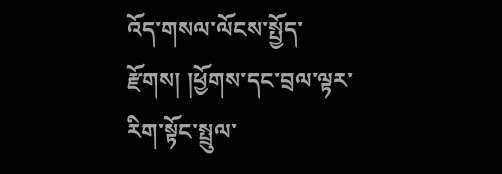འོད་གསལ་ལོངས་སྤྱོད་རྫོགས། །ཕྱོགས་དང་བྲལ་ལྟར་རིག་སྟོང་སྤྲུལ་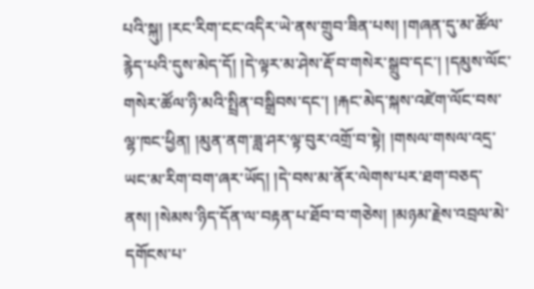པའི་སྐུ། །རང་རིག་ངང་འདིར་ཡེ་ནས་གྲུབ་ཟིན་པས། །གཞན་དུ་མ་ཚོལ་རྙེད་པའི་དུས་མེད་དོ། །དེ་ལྟར་མ་ཤེས་རྡོ་བ་གསེར་སྒྲུབ་དང་། །དམུས་ལོང་གསེར་ཚོལ་ཉི་མའི་སྤྲིན་བསྒྲིབས་དང་། །རྐང་མེད་སྐས་འཛེག་ལོང་བས་ལྷ་ཁང་ཕྱིན། །མུན་ནག་ཟླ་ཤར་ལྟ་བུར་འགྲོ་བ་སྟེ། །གསལ་གསལ་འདྲ་ཡང་མ་རིག་བག་ཞར་ཡོད། །དེ་བས་མ་ནོར་ལེགས་པར་ཐག་བཅད་ནས། །སེམས་ཉིད་དོན་ལ་བརྟན་པ་ཐོབ་བ་གཅེས། །མཉམ་རྗེས་འབྲལ་མེ་དགོངས་པ་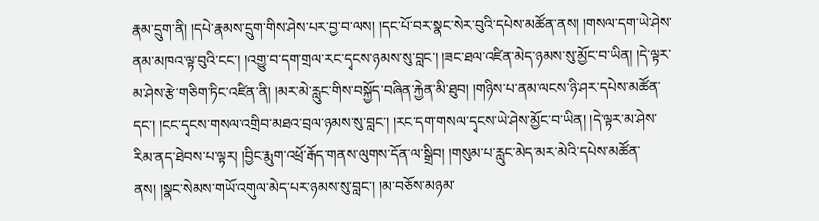རྣམ་དྲུག་ནི། །དཔེ་རྣམས་དྲུག་གིས་ཤེས་པར་བྱ་བ་ལས། །དང་པོ་བར་སྣང་སེར་བུའི་དཔེས་མཚོན་ནས། །གསལ་དག་ཡེ་ཤེས་ནམ་མཁའ་ལྟ་བུའི་ངང་། །འགྱུ་བ་དག་གྲལ་རང་དྭངས་ཉམས་སུ་བླང་། །ཟང་ཐལ་འཛིན་མེད་ཉམས་སུ་མྱོང་བ་ཡིན། །དེ་ལྟར་མ་ཤེས་རྩེ་གཅིག་ཏིང་འཛིན་ནི། །མར་མེ་རླུང་གིས་བསྐྱོད་བཞིན་རྐྱེན་མི་ཐུབ། །གཉིས་པ་ནམ་ལངས་ཉི་ཤར་དཔེས་མཚོན་དང་། །ངང་དྭངས་གསལ་འགྲིབ་མཐའ་བྲལ་ཉམས་སུ་བླང་། །རང་དག་གསལ་དྭངས་ཡེ་ཤེས་མྱོང་བ་ཡིན། །དེ་ལྟར་མ་ཤེས་རིམ་ནད་ཐེབས་པ་ལྟར། །བྱིང་རྨུག་འཕྲོ་རྒོད་གནས་ལུགས་དོན་ལ་སྒྲིབ། །གསུམ་པ་རླུང་མེད་མར་མེའི་དཔེས་མཚོན་ནས། །སྣང་སེམས་གཡོ་འགུལ་མེད་པར་ཉམས་སུ་བླང་། །མ་བཅོས་མཉམ་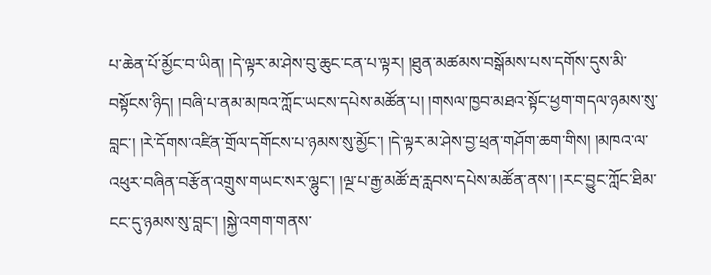པ་ཆེན་པོ་མྱོང་བ་ཡིན། །དེ་ལྟར་མ་ཤེས་བུ་ཆུང་ངན་པ་ལྟར། །ཐུན་མཚམས་བསྒོམས་པས་དགོས་དུས་མི་བསྟོངས་ཉིད། །བཞི་པ་ནམ་མཁའ་ཀློང་ཡངས་དཔེས་མཚོན་པ། །གསལ་ཁྱབ་མཐའ་སྟོང་ཕྱག་གདལ་ཉམས་སུ་བླང་། །རེ་དོགས་འཛིན་གྲོལ་དགོངས་པ་ཉམས་སུ་མྱོང་། །དེ་ལྟར་མ་ཤེས་བྱ་ཕྲན་གཤོག་ཆག་གིས། །མཁའ་ལ་འཕུར་བཞིན་བརྩོན་འགྲུས་གཡང་སར་ལྷུང་། །ལྔ་པ་རྒྱ་མཚོ་རྦ་རླབས་དཔེས་མཚོན་ནས་། །རང་བྱུང་ཀློང་ཐིམ་ངང་དུ་ཉམས་སུ་བླང་། །སྐྱེ་འགག་གནས་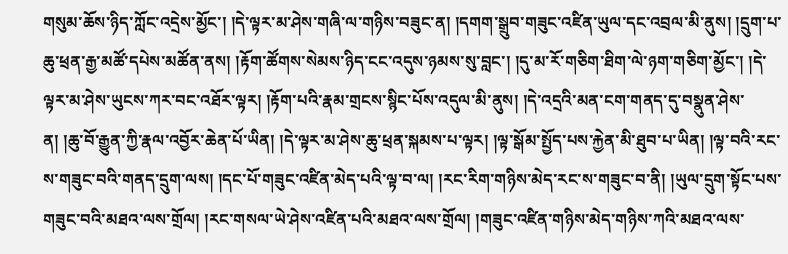གསུམ་ཆོས་ཉིད་ཀློང་འདྲེས་མྱོང་། །དེ་ལྟར་མ་ཤེས་གཞི་ལ་གཉིས་བཟུང་ན། །དགག་སྒྲུབ་གཟུང་འཛིན་ཡུལ་དང་འབྲལ་མི་ནུས། །དྲུག་པ་ཆུ་ཕྲན་རྒྱ་མཚོ་དཔེས་མཚོན་ནས། །རྟོག་ཚོགས་སེམས་ཉིད་ངང་འདུས་ཉམས་སུ་བླང་། །དུ་མ་རོ་གཅིག་ཐིག་ལེ་ཉག་གཅིག་མྱོང་། །དེ་ལྟར་མ་ཤེས་ཡུངས་ཀར་བང་འཐོར་ལྟར། །རྟོག་པའི་རྣམ་གྲངས་སྙིང་པོས་འདུལ་མི་ནུས། །དེ་འདྲའི་མན་ངག་གནད་དུ་བསྣུན་ཤེས་ན། །ཆུ་བོ་རྒྱུན་ཀྱི་རྣལ་འབྱོར་ཆེན་པོ་ཡིན། །དེ་ལྟར་མ་ཤེས་ཆུ་ཕྲན་སྐམས་པ་ལྟར། །ལྟ་སྒོམ་སྤྱོད་པས་རྐྱེན་མི་ཐུབ་པ་ཡིན། །ལྟ་བའི་རང་ས་གཟུང་བའི་གནད་དྲུག་ལས། །དང་པོ་གཟུང་འཛིན་མེད་པའི་ལྟ་བ་ལ། །རང་རིག་གཉིས་མེད་རང་ས་གཟུང་བ་ནི། །ཡུལ་དྲུག་སྟོང་པས་གཟུང་བའི་མཐའ་ལས་གྲོལ། །རང་གསལ་ཡེ་ཤེས་འཛིན་པའི་མཐའ་ལས་གྲོལ། །གཟུང་འཛིན་གཉིས་མེད་གཉིས་ཀའི་མཐའ་ལས་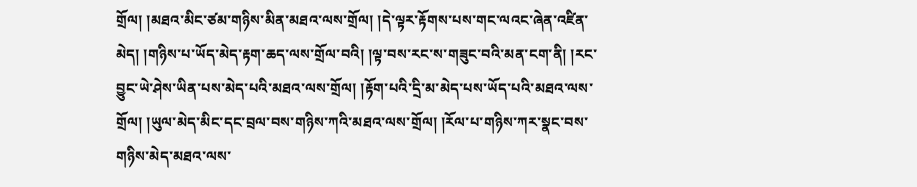གྲོལ། །མཐའ་མིང་ཙམ་གཉིས་མིན་མཐའ་ལས་གྲོལ། །དེ་ལྟར་རྟོགས་པས་གང་ལའང་ཞེན་འཛིན་མེད། །གཉིས་པ་ཡོད་མེད་རྟག་ཆད་ལས་གྲོལ་བའི། །ལྟ་བས་རང་ས་གཟུང་བའི་མན་ངག་ནི། །རང་བྱུང་ཡེ་ཤེས་ཡིན་པས་མེད་པའི་མཐའ་ལས་གྲོལ། །རྟོག་པའི་དྲི་མ་མེད་པས་ཡོད་པའི་མཐའ་ལས་གྲོལ། །ཡུལ་མེད་མིང་དང་བྲལ་བས་གཉིས་ཀའི་མཐའ་ལས་གྲོལ། །རོལ་པ་གཉིས་ཀར་སྣང་བས་གཉིས་མེད་མཐའ་ལས་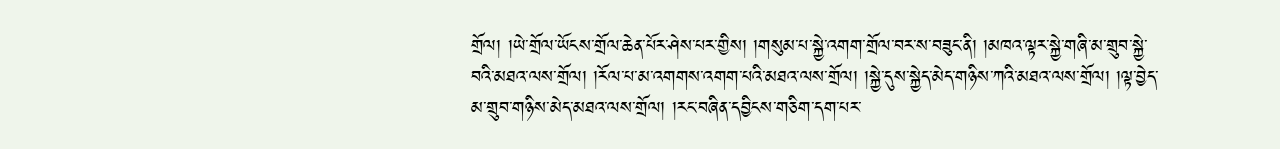གྲོལ། །ཡེ་གྲོལ་ཡོངས་གྲོལ་ཆེན་པོར་ཤེས་པར་གྱིས། །གསུམ་པ་སྐྱེ་འགག་གྲོལ་བར་ས་བཟུང་ནི། །མཁའ་ལྟར་སྐྱེ་གཞི་མ་གྲུབ་སྐྱེ་བའི་མཐའ་ལས་གྲོལ། །རོལ་པ་མ་འགགས་འགག་པའི་མཐའ་ལས་གྲོལ། །སྐྱེ་དུས་སྐྱེད་མེད་གཉིས་ཀའི་མཐའ་ལས་གྲོལ། །ལྟ་བྱེད་མ་གྲུབ་གཉིས་མེད་མཐའ་ལས་གྲོལ། །རང་བཞིན་དབྱིངས་གཅིག་དག་པར་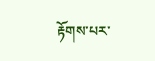རྟོགས་པར་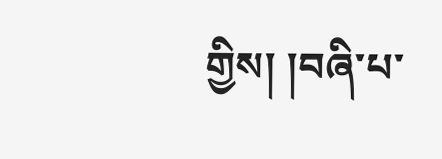གྱིས། །བཞི་པ་